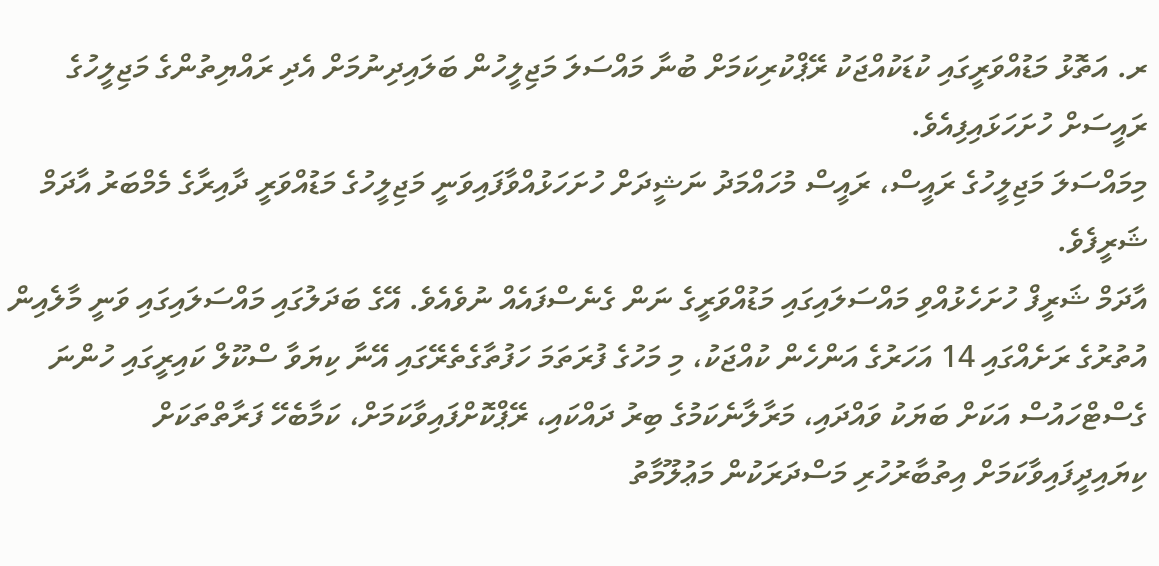ރ. އަތޮޅު މަޑުއްވަރީގައި ކުޑަކުއްޖަކު ރޭޕްކުރިކަމަށް ބުނާ މައްސަލަ މަޖިލީހުން ބަލައިދިނުމަށް އެދި ރައްޔިތުންގެ މަޖިލީހުގެ ރައީސަށް ހުށަހަޅައިފިއެވެ.
މިމައްސަލަ މަޖިލީހުގެ ރައީސް، ރައީސް މުހައްމަދު ނަޝީދަށް ހުށަހަޅުއްވާފައިވަނީ މަޖިލީހުގެ މަޑުއްވަރީ ދާއިރާގެ މެމްބަރު އާދަމް ޝަރީފެވެ.
އާދަމް ޝަރީފް ހުށަހެޅުއްވި މައްސަލައިގައި މަޑުއްވަރީގެ ނަން ގެނެސްފައެއް ނުވެއެވެ. އޭގެ ބަދަލުގައި މައްސަލައިގައި ވަނީ މާލެއިން އުތުރުގެ ރަށެއްގައި 14 އަހަރުގެ އަންހެން ކުއްޖަކު، މި މަހުގެ ފުރަތަމަ ހަފުތާގެތެރޭގައި އޭނާ ކިޔަވާ ސްކޫލް ކައިރީގައި ހުންނަ ގެސްޓްހައުސް އަކަށް ބަޔަކު ވައްދައި، މަރާލާނެކަމުގެ ބިރު ދައްކައި، ރޭޕްކޮށްފައިވާކަމަށް، ކަމާބެހޭ ފަރާތްތަކަށް ކިޔައިދީފައިވާކަމަށް އިތުބާރުހުރި މަސްދަރަކުން މަޢުލޫމާތު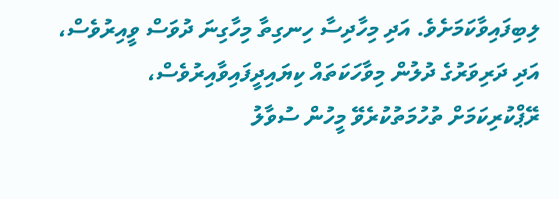ލިބިފައިވާކަމަށެވެ. އަދި މިހާދިސާ ހިނގިތާ މިހާގިނަ ދުވަސް ވީއިރުވެސް، އަދި ދަރިވަރުގެ ދުލުން މިވާހަކަތައް ކިޔައިދީފައިވާއިރުވެސް، ރޭޕްކުރިކަމަށް ތުހުމަތުކުރެވޭ މީހުން ސުވާލު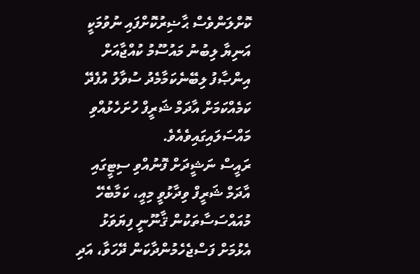ކޮށްލަންވެސް ޙާޟިރުކޮށްފައި ނުވުމަކީ އަނިޔާ ލިބުނު މައުސޫމު ކުއްޖާއަށް އިންޞާފު ލިބޭނެކަމާމެދު ސުވާލު އުފެދޭ ކަމެއްކަމަށް އާދަމް ޝަރީފް ހުށަހެޅުއްވި މައްސަލައިގައިވެއެވެ.
ރައީސް ނަޝީދަށް ފޮނުއްވި ސިޓީގައި އާދަމް ޝަރީފް ވިދާޅުވީ މިއީ، ކަމާބެހޭ މުއައްސަސާތަކުން ޤާނޫނީ ފިޔަވަޅު އެޅުމަށް ފަސްޖެހެމުންދާކަން ދޭހަވާ، އަދި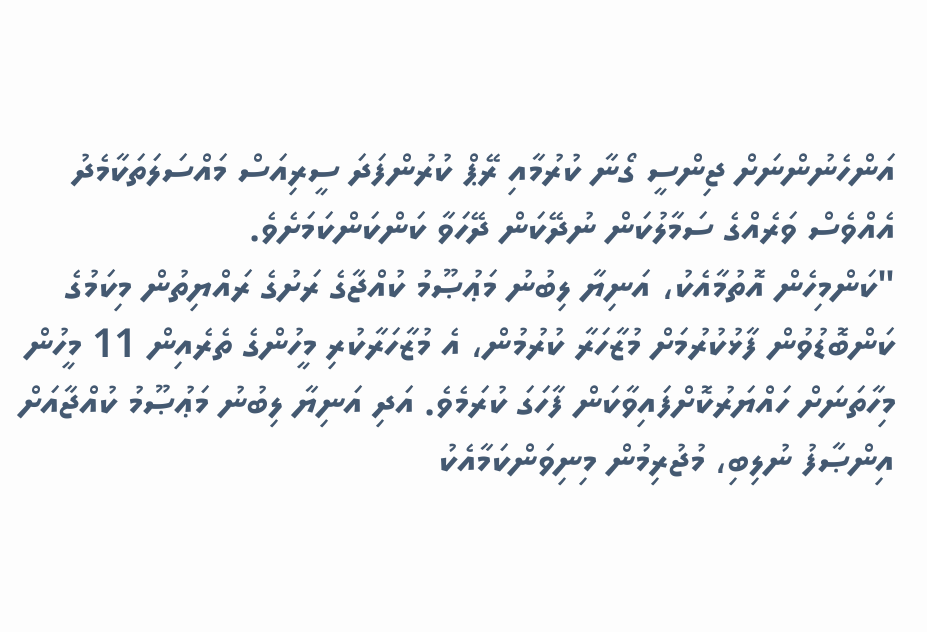އަންހެނުންނަށް ޖިންސީ ގޯނާ ކުރުމާއި ރޭޕް ކުރުންފަދަ ސީރިއަސް މައްސަލަތަކާމެދު އެއްވެސް ވަރެއްގެ ސަމާލުކަން ނުދޭކަން ދޭހަވާ ކަންކަންކަމަށެވެ.
"ކަންމިހެން އޮތުމާއެކު، އަނިޔާ ލިބުނު މަޢުޞޫމު ކުއްޖާގެ ރަށުގެ ރައްޔިތުން މިކަމުގެ ކަންބޮޑުވުން ފާޅުކުރުމަށް މުޒާހަރާ ކުރުމުން، އެ މުޒާހަރާކުރި މީހުންގެ ތެރެއިން 11 މީހުން މިހާތަނަށް ހައްޔަރުކޮށްފައިވާކަން ފާހަގަ ކުރަމެވެ. އަދި އަނިޔާ ލިބުނު މަޢުޞޫމު ކުއްޖާއަށް އިންޞާފު ނުލިބި، މުޖުރިމުން މިނިވަންކަމާއެކު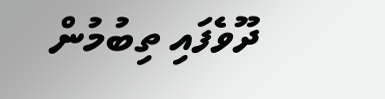ދޫވެފައި ތިބުމުން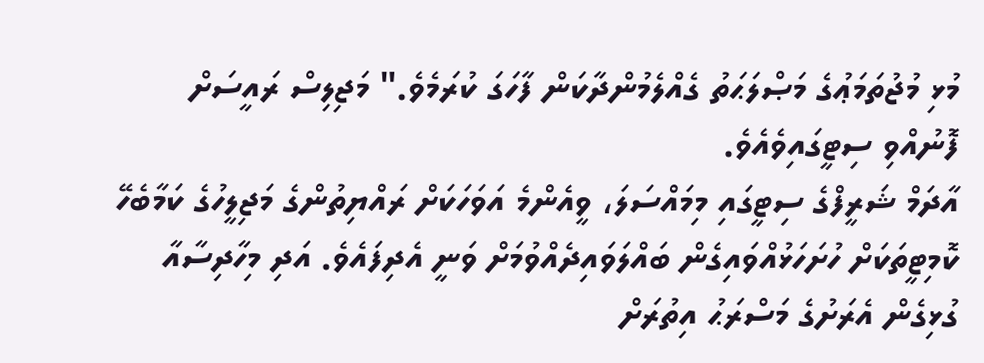މުޅި މުޖުތަމަޢުގެ މަޞްލަޙަތު ގެއްލެމުންދާކަން ފާހަގަ ކުރަމެވެ." މަޖިލިސް ރައީސަށް ފޮނުއްވި ސިޓީގައިވެއެވެ.
އާދަމް ޝަރީފްގެ ސިޓީގައި މިމައްސަލަ، ވީއެންމެ އަވަހަކަށް ރައްޔިތުންގެ މަޖިލީހުގެ ކަމާބެހޭ ކޮމިޓީތަކަށް ހުށަހަޅުއްވައިގެން ބައްލަވައިދެއްވުމަށް ވަނީ އެދިފައެވެ. އަދި މިހާދިސާއާ ގުޅިގެން އެރަށުގެ މަސްރަޙު އިތުރަށް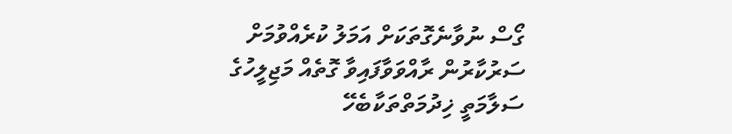ގޯސް ނުވާނެގޮތަކަށް އަމަލު ކުރެއްވުމަށް ސަރުކާރުން ރާއްވަވާފައިވާ ގޮތެއް މަޖިލީހުގެ ސަލާމަތީ ޚިދުމަތްތަކާބެހޭ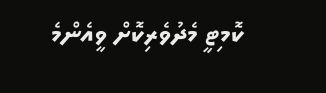ކޮމިޓީ މެދުވެރިކޮށް ވީއެންމެ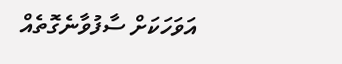އަވަހަކަށް ސާފުވާނެގޮތެއް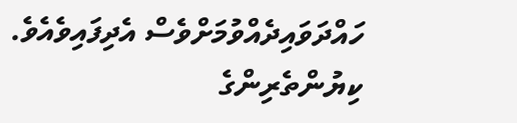ހައްދަވައިދެއްވުމަށްވެސް އެދިފައިވެއެވެ.
ކިޔުންތެރިންގެ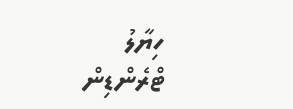ހިޔާލު
ޓްރެންޑިން